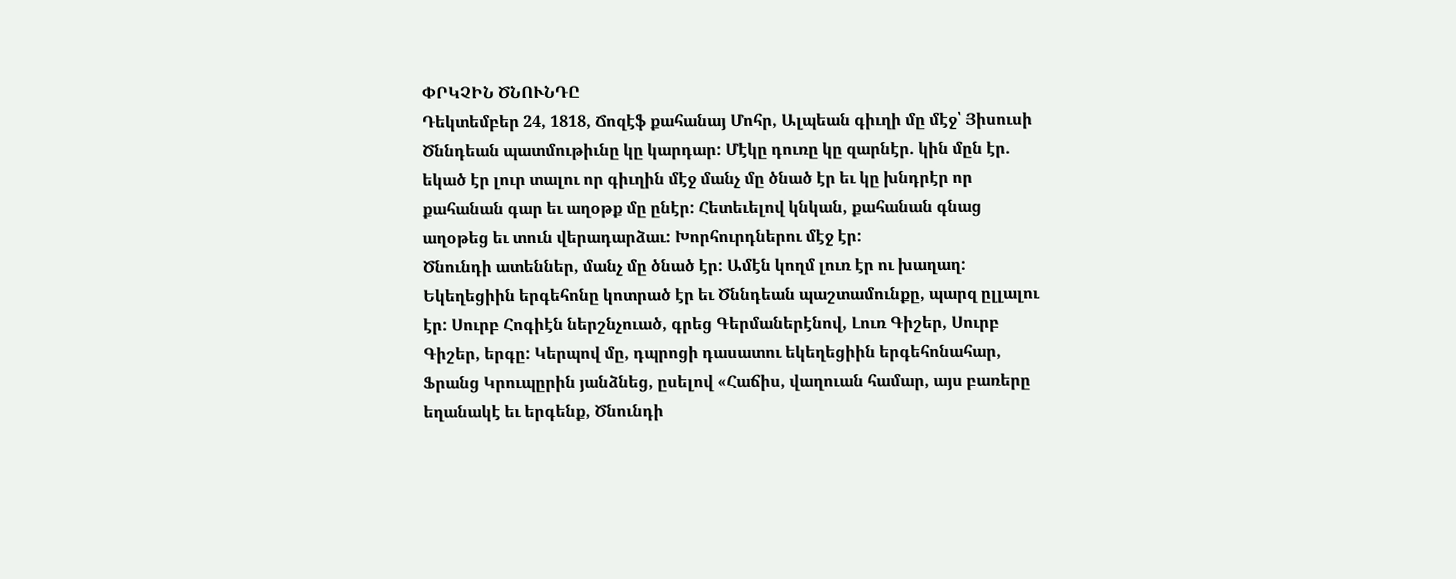ՓՐԿՉԻՆ ԾՆՈՒՆԴԸ
Դեկտեմբեր 24, 1818, Ճոզէֆ քահանայ Մոհր, Ալպեան գիւղի մը մէջ՝ Յիսուսի Ծննդեան պատմութիւնը կը կարդար: Մէկը դուռը կը զարնէր. կին մըն էր. եկած էր լուր տալու որ գիւղին մէջ մանչ մը ծնած էր եւ կը խնդրէր որ քահանան գար եւ աղօթք մը ընէր: Հետեւելով կնկան, քահանան գնաց աղօթեց եւ տուն վերադարձաւ: Խորհուրդներու մէջ էր:
Ծնունդի ատեններ, մանչ մը ծնած էր: Ամէն կողմ լուռ էր ու խաղաղ: Եկեղեցիին երգեհոնը կոտրած էր եւ Ծննդեան պաշտամունքը, պարզ ըլլալու էր: Սուրբ Հոգիէն ներշնչուած, գրեց Գերմաներէնով, Լուռ Գիշեր, Սուրբ Գիշեր, երգը: Կերպով մը, դպրոցի դասատու եկեղեցիին երգեհոնահար, Ֆրանց Կրուպըրին յանձնեց, ըսելով «Հաճիս, վաղուան համար, այս բառերը եղանակէ եւ երգենք, Ծնունդի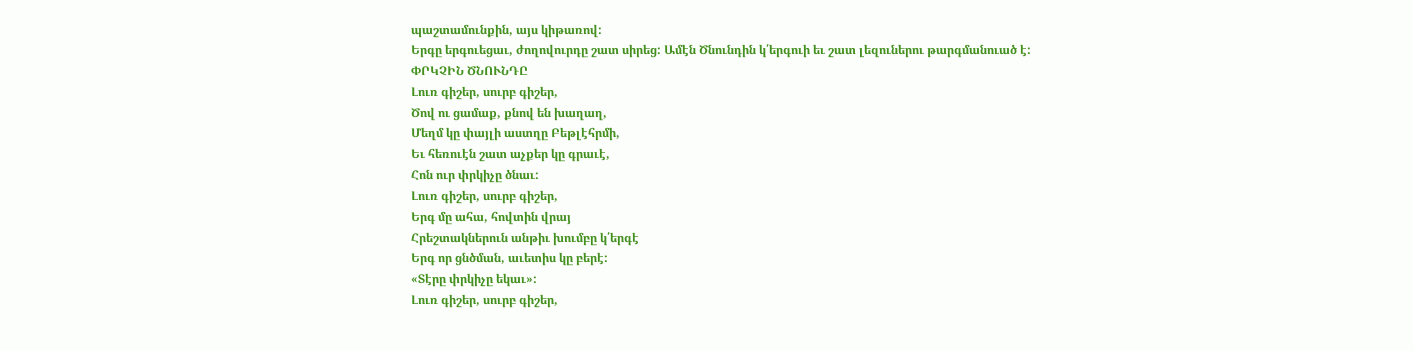պաշտամունքին, այս կիթառով:
Երգը երգուեցաւ, ժողովուրդը շատ սիրեց: Ամէն Ծնունդին կ՛երգուի եւ շատ լեզուներու թարգմանուած է:
ՓՐԿՉԻՆ ԾՆՈՒՆԴԸ
Լուռ գիշեր, սուրբ գիշեր,
Ծով ու ցամաք, քնով են խաղաղ,
Մեղմ կը փայլի աստղը Բեթլէհրմի,
Եւ հեռուէն շատ աչքեր կը գրաւէ,
Հոն ուր փրկիչը ծնաւ:
Լուռ գիշեր, սուրբ գիշեր,
Երգ մը ահա, հովտին վրայ
Հրեշտակներուն անթիւ խումբը կ՛երգէ
Երգ որ ցնծման, աւետիս կը բերէ:
«Տէրը փրկիչը եկաւ»:
Լուռ գիշեր, սուրբ գիշեր,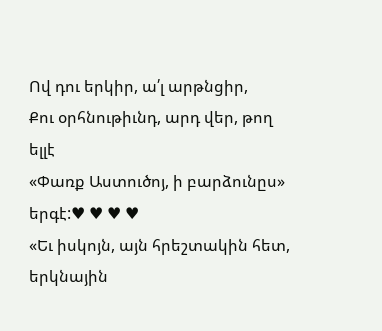Ով դու երկիր, ա՛լ արթնցիր,
Քու օրհնութիւնդ, արդ վեր, թող ելլէ
«Փառք Աստուծոյ, ի բարձունըս» երգէ:♥ ♥ ♥ ♥
«Եւ իսկոյն, այն հրեշտակին հետ, երկնային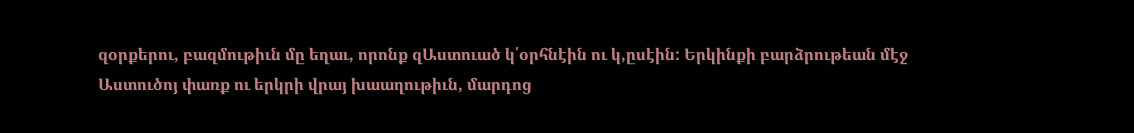զօրքերու, բազմութիւն մը եղաւ, որոնք զԱստուած կ՛օրհնէին ու կ,ըսէին: Երկինքի բարձրութեան մէջ Աստուծոյ փառք ու երկրի վրայ խաաղութիւն, մարդոց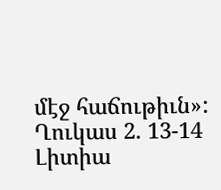մէջ հաճութիւն»:
Ղուկաս 2. 13-14
Լիտիա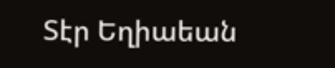Տէր Եղիաեան